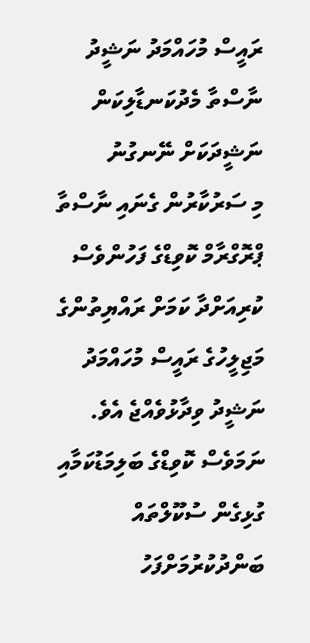ރައީސް މުހައްމަދު ނަޝީދު
ނާސްތާ މެދުކަނޑާލިކަން ނަޝީދަކަށް ނޭނގުނު
މި ސަރުކާރުން ގެނައި ނާސްތާ ޕްރޮގްރާމް ކޮވިޑްގެ ފަހުންވެސް ކުރިއަށްދާ ކަމަށް ރައްޔިތުންގެ މަޖިލީހުގެ ރައީސް މުހައްމަދު ނަޝީދު ވިދާޅުވެއްޖެ އެވެ. ނަމަވެސް ކޮވިޑްގެ ބަލިމަޑުކަމާއި ގުޅިގެން ސުކޫލްތައް ބަންދުކުރުމަށްފަހު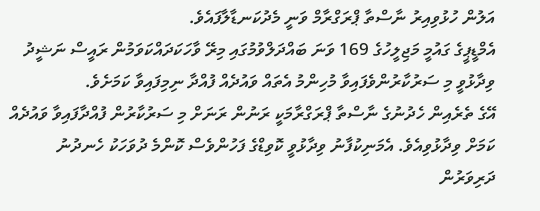އަލުން ހުޅުވިއިރު ނާސްތާ ޕްރަގްރާމް ވަނީ މެދުކަނޑާލާފައެވެ.
އެމްޑީޕީގެ ގައުމީ މަޖިލީހުގެ 169 ވަނަ ބައްދަލްވުމުގައި މިރޭ ވާހަކަދައްކަވަމުން ރައީސް ނަޝީދު ވިދާޅުވީ މި ސަރުކާރުންވެފައިވާ މުހިންމު އެތައް ވައުދެއް ފުއްދާ ނިމިފައިވާ ކަމަށެވެ.
އޭގެ ތެރެއިން ހެދުނުގެ ނާސްތާ ޕްރަގްރާމަކީ ރަނުން ރަނަށް މި ސަރުކާރުން ފުއްދާފައިވާ ވައުދެއް ކަމަށް ވިދާޅުވިއެވެ. އެމަނިކުފާނު ވިދާޅުވީ ކޮވިޑްގެ ފަހުންވެސް ކޮންމެ ދުވަހަކު ހެނދުނު ދަރިވަރުން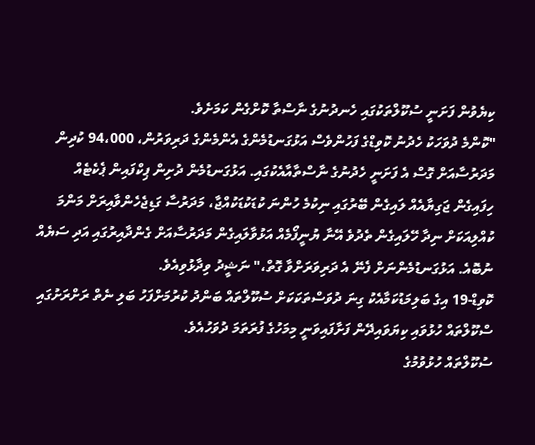ކިޔެވުން ފަށަނީ ސުކޫލްތަކުގައި ހެނދުނުގެ ނާސްތާ ކޮށްގެން ކަމަށެވެ.
"ކޮންމެ ދުވަހަކު ހެދުނު ކޮވިޑްގެ ފަހުންވެސް އަޅުގަނޑުމެންގެ އެންމެންގެ ދަރިވަރުން، 94،000 ކުދިން މަދަރުސާއަށް ގޮސް އެ ފަށަނީ ހެދުނުގެ ނާސްތާއާއެކުގައި. އަޅުގަނޑުމެން ދުށިން ޕިކްފައިން ޕެކެޓެއް ހިފައިގެން ޖަގިޔާއެއް ލައިގެން ބޭރުގައި ނިކުމެ ހުންނަ ކުޑަކުޑަކުއްޖާ، މަދަރުސާ ގަޑިޖެހެންވާއިރަށް މަންމަ ކުއްލިއަކަށް ނިދާ ހޭލައިގެން ތެދުވެ އޭނާ ޔުނީފޯމެއް އަޅުވާލައިގެން މަދަރުސާއަށް ގެންދާއިރުގައި އަދި ސަޔެއް ނުބޮއެ. އަޅުގަނޑުމެންނަށް ފެނޭ އެ ދަރިވަރަށްވާ ގޮތް،" ނަޝީދު ވިދާޅުވިއެވެ.
ކޮވިޑް-19 އިގެ ބަލިމަޑުކަމާއެކު ގިނަ ދުވަސްތަކަކަށް ސުކޫލްތައް ބަންދު ކުރުމަށްފަހު ބަލި ނެތް ރަށްރަށުގައި ސްކޫލްތައް ހުޅުވައި ކިޔަވައިދޭން ފަށާފައިވަނީ މިމަހުގެ ފުރަތަމަ ދުވަހުއެވެ.
ސުކޫލްތައް ހުޅުވުމުގެ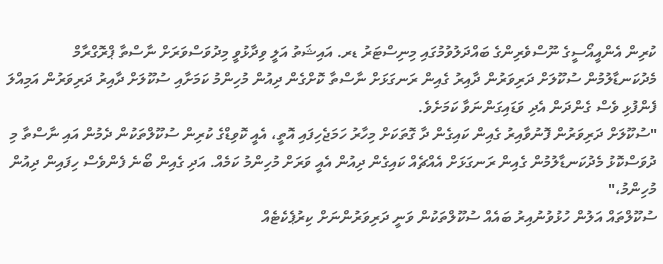ކުރިން އެންއީއޯސީގެ ނޫސްވެރިންގެ ބައްދަލުވުމުގައި މިނިސްޓަރު ޑރ. އައިޝަތު އަލީ ވިދާޅުވީ މިދުވަސްވަރަށް ނާސްތާ ޕްރޮގްރާމް މެދުކަނޑާލުމުން ސުކޫލަށް ދަރިވަރުން ދާއިރު ގެއިން ރަނގަޅަށް ނާސްތާ ކޮށްގެން ދިއުން މުހިންމު ކަމަށާއި ސުކޫލަށް ދާއިރު ދަރިވަރުން އަމިއްލަ ފެންފުޅި ވެސް ގެންދަން އެދި ވަޑައިގަންނަވާ ކަމަށެވެ.
"ސުކޫލަށް ދަރިވަރުން ފޮނުވާއިރު ގެއިން ކައިގެން ދާ ގޮތަކަށް މިހާރު ހަމަޖެހިފައި އޮތީ، އެއީ ކޮވިޑްގެ ކުރިން ސުކޫލްތަކުން ދެމުން އައި ނާސްތާ މި ދުވަސްކޮޅު މެދުކަނޑާލުމުން ގެއިން ރަނގަޅަށް އެއްޗެއް ކައިގެން ދިއުން އެއީ ވަރަށް މުހިންމު ކަމެއް. އަދި ގެއިން ބޯނެ ފެންވެސް ހިފައިން ދިއުން މުހިންމު،"
ސުކޫލްތައް އަލުން ހުޅުވުނުއިރު ބައެއް ސުކޫލްތަކުން ވަނީ ދަރިވަރުންނަށް ކިރުޕެކެޓެއް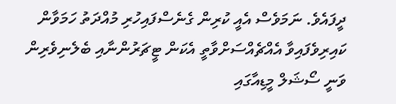ދީފައެވެ. ނަމަވެސް އެއީ ކުރިން ގެނެސްފައިހުރި މުއްދަތު ހަމަވާން ކައިރިވެފައިވާ އެއްޗެއްސަށްވާތީ އެކަން ޓީޗަރުންނާއި ބެލެނިވެރިން ވަނީ ސޯޝަލް މީޑިއާގައި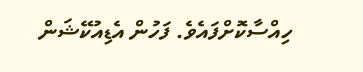ހިއްސާކޮށްފައެވެ. ފަހުން އެޑިއުކޭޝަން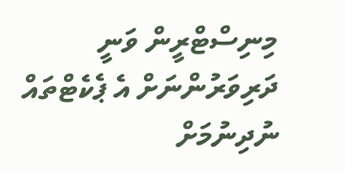މިނިސްޓްރީން ވަނީ ދަރިވަރުންނަށް އެ ޕެކެޓްތައް ނުދިނުމަށް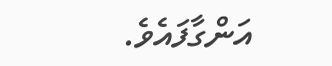އަންގާފައެވެ.